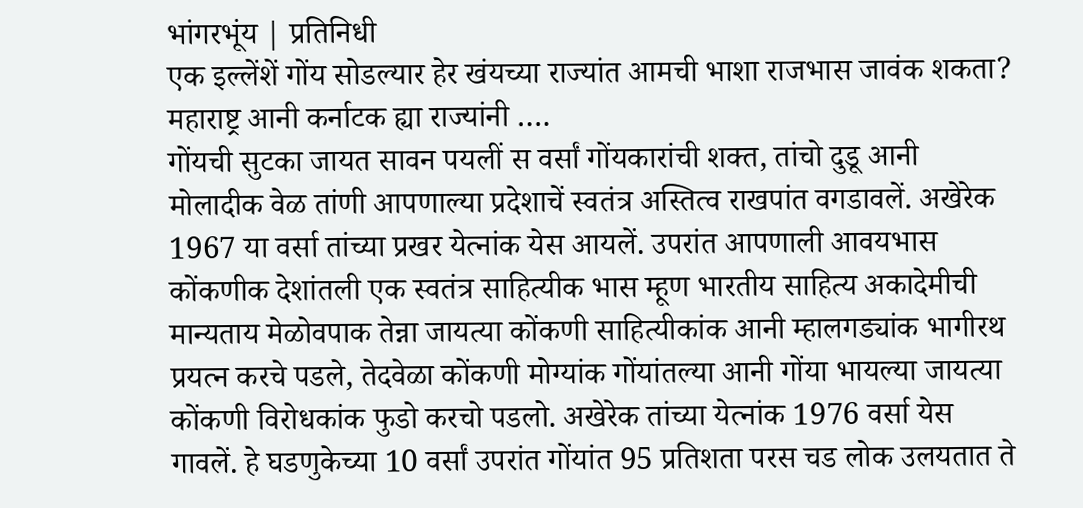भांगरभूंय | प्रतिनिधी
एक इल्लेंशें गोंय सोडल्यार हेर खंयच्या राज्यांत आमची भाशा राजभास जावंक शकता? महाराष्ट्र आनी कर्नाटक ह्या राज्यांनी ….
गोंयची सुटका जायत सावन पयलीं स वर्सां गोंयकारांची शक्त, तांचो दुडू आनी मोलादीक वेळ तांणी आपणाल्या प्रदेशाचें स्वतंत्र अस्तित्व राखपांत वगडावलें. अखेरेक 1967 या वर्सा तांच्या प्रखर येत्नांक येस आयलें. उपरांत आपणाली आवयभास कोंकणीक देशांतली एक स्वतंत्र साहित्यीक भास म्हूण भारतीय साहित्य अकादेमीची मान्यताय मेळोवपाक तेन्ना जायत्या कोंकणी साहित्यीकांक आनी म्हालगड्यांक भागीरथ प्रयत्न करचे पडले, तेदवेळा कोंकणी मोग्यांक गोंयांतल्या आनी गोंया भायल्या जायत्या कोंकणी विरोधकांक फुडो करचो पडलो. अखेरेक तांच्या येत्नांक 1976 वर्सा येस गावलें. हे घडणुकेच्या 10 वर्सां उपरांत गोंयांत 95 प्रतिशता परस चड लोक उलयतात ते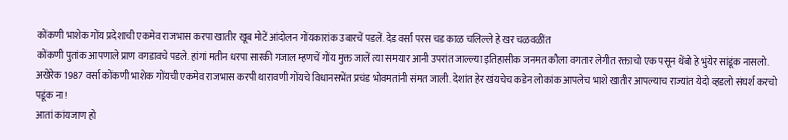कोंकणी भाशेक गोंय प्रदेशाची एकमेव राजभास करपा खातीर खूब मोटें आंदोलन गोंयकारांक उबारचें पडलें. देड वर्सां परस चड काळ चलिल्ले हे खर चळवळींत
कोंकणी पुतांक आपणाले प्राण वगडावचे पडले. हांगां मतीन धरपा सारकी गजाल म्हणचें गोंय मुक्त जालें त्या समयार आनी उपरांत जाल्ल्या इतिहासीक जनमत कौला वगतार लेगीत रक्ताचो एक पसून थेंबो हे भुंयेर सांडूंक नासलो. अखेरेक 1987 वर्सा कोंकणी भाशेक गोंयची एकमेव राजभास करपी थारावणी गोंयचे विधानसभेंत प्रचंड भोवमतांनी संमत जाली. देशांत हेर खंयचेच कडेन लोकांक आपलेच भाशे खातीर आपल्याच राज्यांत येदो व्हडलो संघर्श करचो पडूंक ना!
आतां कांयजाण हो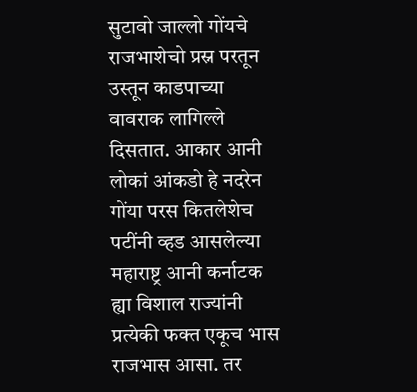सुटावो जाल्लो गोंयचे राजभाशेचो प्रस्न परतून उस्तून काडपाच्या वावराक लागिल्ले दिसतात. आकार आनी लोकां आंकडो हे नदरेन गोंया परस कितलेशेच पटींनी व्हड आसलेल्या महाराष्ट्र आनी कर्नाटक ह्या विशाल राज्यांनी प्रत्येकी फक्त एकूच भास राजभास आसा. तर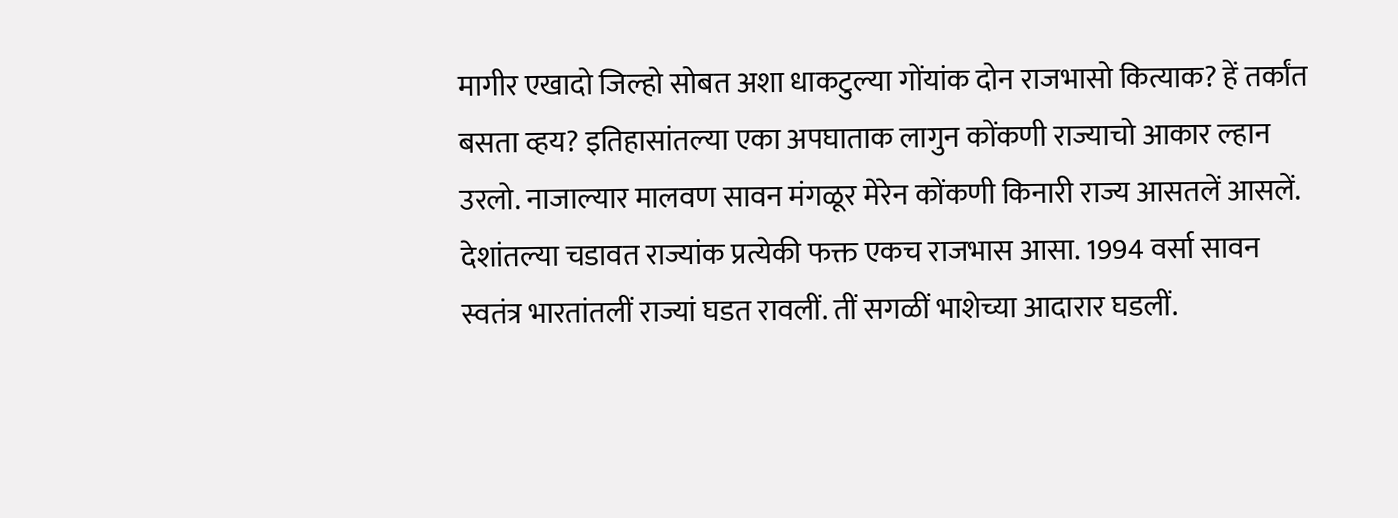मागीर एखादो जिल्हो सोबत अशा धाकटुल्या गोंयांक दोन राजभासो कित्याक? हें तर्कांत बसता व्हय? इतिहासांतल्या एका अपघाताक लागुन कोंकणी राज्याचो आकार ल्हान उरलो. नाजाल्यार मालवण सावन मंगळूर मेरेन कोंकणी किनारी राज्य आसतलें आसलें. देशांतल्या चडावत राज्यांक प्रत्येकी फक्त एकच राजभास आसा. 1994 वर्सा सावन स्वतंत्र भारतांतलीं राज्यां घडत रावलीं. तीं सगळीं भाशेच्या आदारार घडलीं.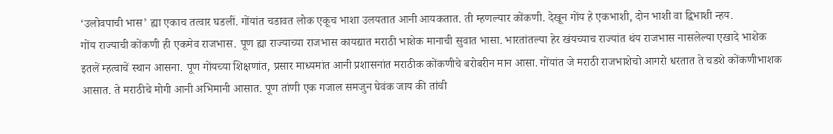‘उलोवपाची भास’ ह्या एकाच तत्वार घडलीं. गोंयांत चडावत लोक एकूच भाशा उलयतात आनी आयकतात. ती म्हणल्यार कोंकणी. देखून गोंय हे एकभाशी, दोन भाशी वा द्विभाशी न्हय.
गोंय राज्याची कोंकणी ही एकमेव राजभास. पूण ह्या राज्याच्या राजभास कायद्यात मराठी भाशेक मानाची सुवात भासा. भारतांतल्या हेर खंयच्याच राज्यांत थंय राजभास नासलेल्या एखादे भाशेक इतलें म्हत्वाचें स्थान आसना. पूण गोंयच्या शिक्षणांत, प्रसार माध्यमांत आनी प्रशासनांत मराठीक कोंकणीचे बरोबरीन मान आसा. गोंयांत जे मराठी राजभाशेचो आगरो धरतात ते चडशे कोंकणीभाशक आसात. ते मराठीचे मोगी आनी अभिमानी आसात. पूण तांणी एक गजाल समजुन घेवंक जाय की तांची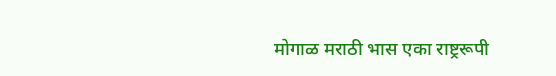मोगाळ मराठी भास एका राष्ट्ररूपी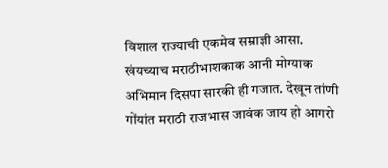विशाल राज्याची एकमेव सम्राज्ञी आसा. खंयच्याच मराठीभाशकाक आनी मोग्याक अभिमान दिसपा सारकी ही गजात. देखून तांणी गोंयांत मराठी राजभास जावंक जाय हो आगरो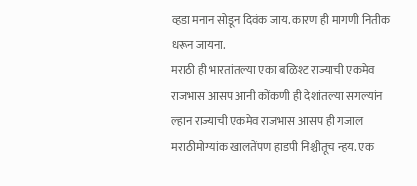व्हडा मनान सोडून दिवंक जाय. कारण ही मागणी नितीक धरून जायना.
मराठी ही भारतांतल्या एका बळिश्ट राज्याची एकमेव राजभास आसप आनी कोंकणी ही देशांतल्या सगल्यांन ल्हान राज्याची एकमेव राजभास आसप ही गजाल मराठीमोग्यांक खालतेंपण हाडपी निश्चीतूच न्हय. एक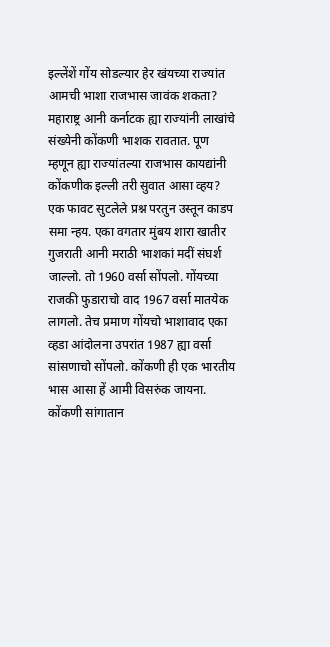इल्लेंशें गोंय सोडल्यार हेर खंयच्या राज्यांत आमची भाशा राजभास जावंक शकता? महाराष्ट्र आनी कर्नाटक ह्या राज्यांनी लाखांचे संख्येनी कोंकणी भाशक रावतात. पूण म्हणून ह्या राज्यांतल्या राजभास कायद्यांनी कोंकणीक इल्ली तरी सुवात आसा व्हय?
एक फावट सुटलेले प्रश्न परतुन उस्तून काडप समा न्हय. एका वगतार मुंबय शारा खातीर गुजराती आनी मराठी भाशकां मदीं संघर्श जाल्लो. तो 1960 वर्सा सोंपलो. गोंयच्या राजकी फुडाराचो वाद 1967 वर्सा मातयेक लागलो. तेच प्रमाण गोंयचो भाशावाद एका व्हडा आंदोलना उपरांत 1987 ह्या वर्सा सांसणाचो सोंपलो. कोंकणी ही एक भारतीय भास आसा हें आमी विसरुंक जायना.
कोंकणी सांगातान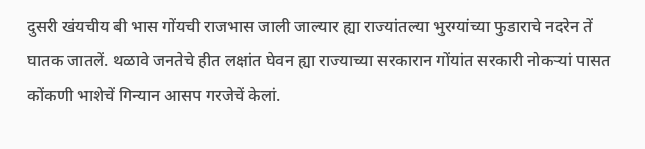दुसरी खंयचीय बी भास गोंयची राजभास जाली जाल्यार ह्या राज्यांतल्या भुरग्यांच्या फुडाराचे नदरेन तें घातक जातलें. थळावे जनतेचे हीत लक्षांत घेवन ह्या राज्याच्या सरकारान गोंयांत सरकारी नोकऱ्यां पासत कोंकणी भाशेचें गिन्यान आसप गरजेचें केलां.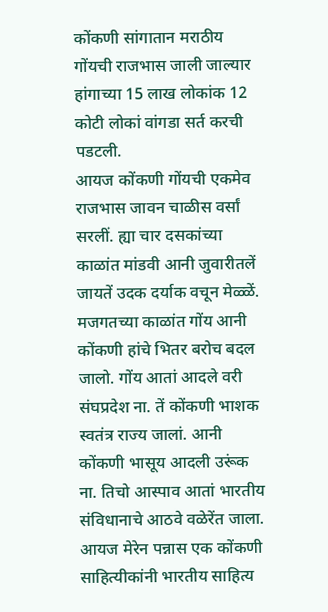कोंकणी सांगातान मराठीय गोंयची राजभास जाली जाल्यार हांगाच्या 15 लाख लोकांक 12 कोटी लोकां वांगडा सर्त करची पडटली.
आयज कोंकणी गोंयची एकमेव राजभास जावन चाळीस वर्सां सरलीं. ह्या चार दसकांच्या काळांत मांडवी आनी जुवारीतलें जायतें उदक दर्याक वचून मेळ्ळें. मजगतच्या काळांत गोंय आनी कोंकणी हांचे भितर बरोच बदल जालो. गोंय आतां आदले वरी संघप्रदेश ना. तें कोंकणी भाशक स्वतंत्र राज्य जालां. आनी कोंकणी भासूय आदली उरूंक ना. तिचो आस्पाव आतां भारतीय संविधानाचे आठवे वळेरेंत जाला. आयज मेरेन पन्नास एक कोंकणी साहित्यीकांनी भारतीय साहित्य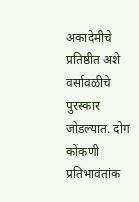अकादेमीचे प्रतिष्ठीत अशे वर्सावळीचे पुरस्कार जोडल्यात. दोग कोंकणी प्रतिभावंतांक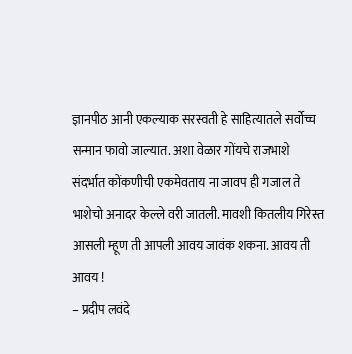ज्ञानपीठ आनी एकल्याक सरस्वती हे साहित्यातले सर्वोच्च सन्मान फावो जाल्यात. अशा वेळार गोंयचे राजभाशे संदर्भात कोंकणीची एकमेवताय ना जावप ही गजाल ते भाशेचो अनादर केल्ले वरी जातली. मावशी कितलीय गिरेस्त आसली म्हूण ती आपली आवय जावंक शकना. आवय ती आवय !
– प्रदीप लवंदे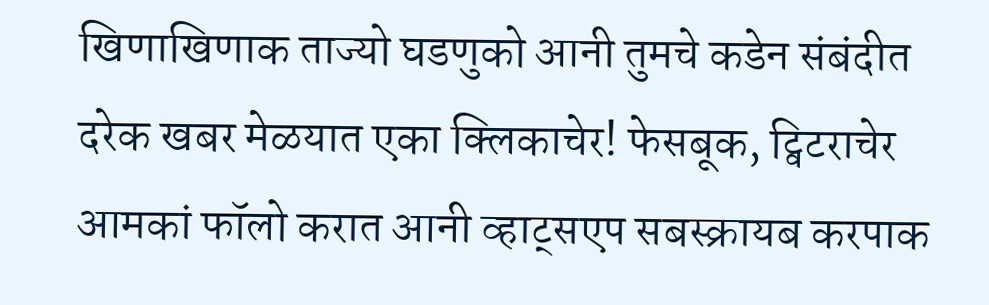खिणाखिणाक ताज्यो घडणुको आनी तुमचे कडेन संबंदीत दरेक खबर मेळयात एका क्लिकाचेर! फेसबूक, ट्विटराचेर आमकां फॉलो करात आनी व्हाट्सएप सबस्क्रायब करपाक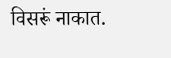विसरूं नाकात.